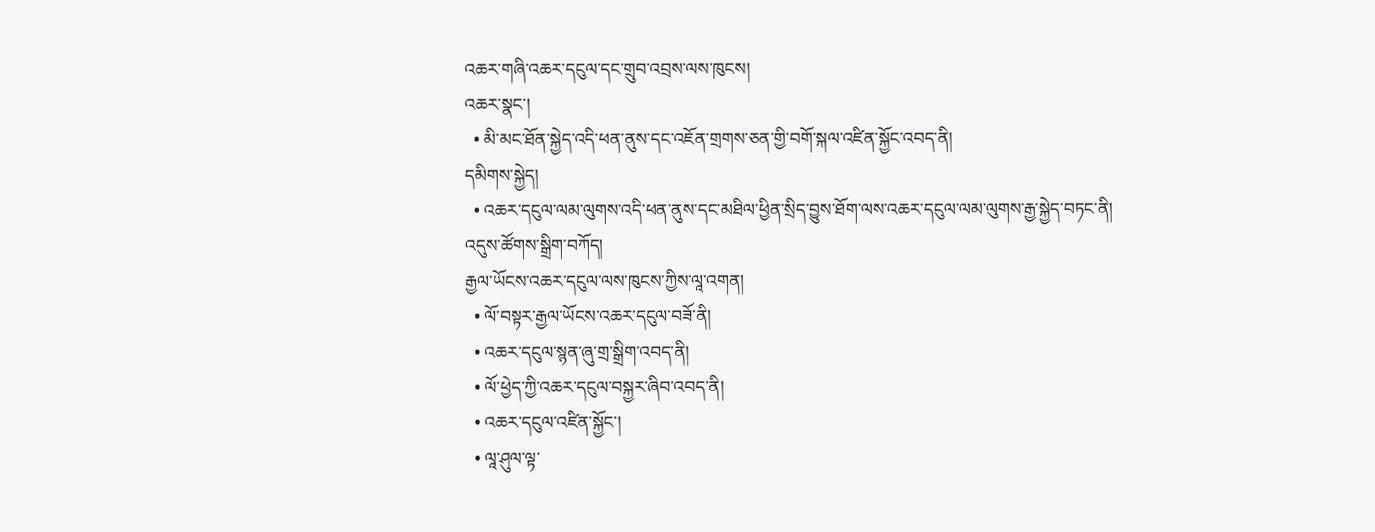འཆར་གཞི་འཆར་དངུལ་དང་གྲུབ་འབྲས་ལས་ཁུངས།
འཆར་སྣང་།
  • མི་མང་ཐོན་སྐྱེད་འདི་ཕན་ནུས་དང་འཇོན་གྲགས་ཅན་གྱི་བགོ་སྐལ་འཛིན་སྐྱོང་འབད་ནི།
དམིགས་སྐྱེད།
  • འཆར་དངུལ་ལམ་ལུགས་འདི་ཕན་ནུས་དང་མཐིལ་ཕྱིན་སྲིད་བྱུས་ཐོག་ལས་འཆར་དངུལ་ལམ་ལུགས་རྒྱ་སྐྱེད་བཏང་ནི།
འདུས་ཚོགས་སྒྲིག་བཀོད།
རྒྱལ་ཡོངས་འཆར་དངུལ་ལས་ཁུངས་ཀྱིས་ལཱ་འགན།
  • ལོ་བསྟར་རྒྱལ་ཡོངས་འཆར་དངུལ་བཟོ་ནི།
  • འཆར་དངུལ་སྙན་ཞུ་གྲ་སྒྲིག་འབད་ནི།
  • ལོ་ཕྱེད་ཀྱི་འཆར་དངུལ་བསྐྱར་ཞིབ་འབད་ནི།
  • འཆར་དངུལ་འཛིན་སྐྱོང་།
  • ལཱ་ཤུལ་ལྟ་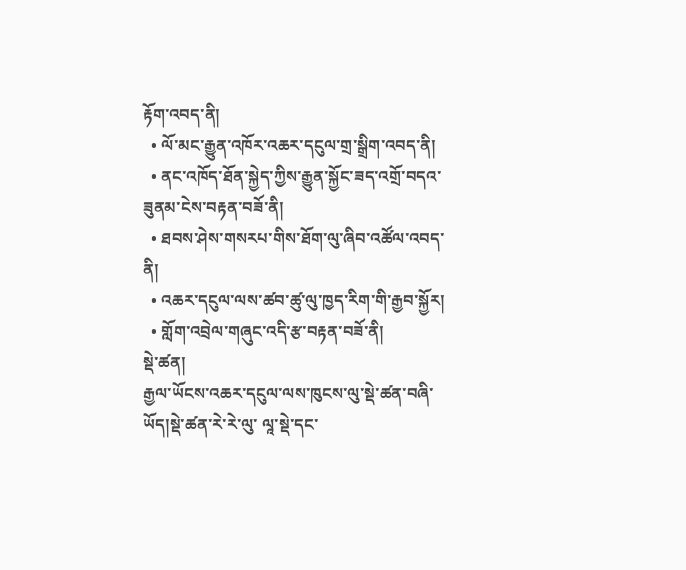རྟོག་འབད་ནི།
  • ལོ་མང་རྒྱུན་འཁོར་འཆར་དངུལ་གྲ་སྒྲིག་འབད་ནི།
  • ནང་འཁོད་ཐོན་སྐྱེད་ཀྱིས་རྒྱུན་སྐྱོང་ཟད་འགྲོ་བདའ་ཟུནམ་ངེས་བརྟན་བཟོ་ནི།
  • ཐབས་ཤེས་གསརཔ་གིས་ཐོག་ལུ་ཞིབ་འཚོལ་འབད་ནི།
  • འཆར་དངུལ་ལས་ཚབ་ཚུ་ལུ་ཁྱད་རིག་གི་རྒྱབ་སྐྱོར།
  • གློག་འབྲེལ་གཞུང་འདི་རྩ་བརྟན་བཟོ་ནི།
སྡེ་ཚན།
རྒྱལ་ཡོངས་འཆར་དངུལ་ལས་ཁུངས་ལུ་སྡེ་ཚན་བཞི་ཡོད།སྡེ་ཚན་རེ་རེ་ལུ་ ལཱ་སྡེ་དང་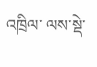འཁྲིལ་ ལས་སྡེ་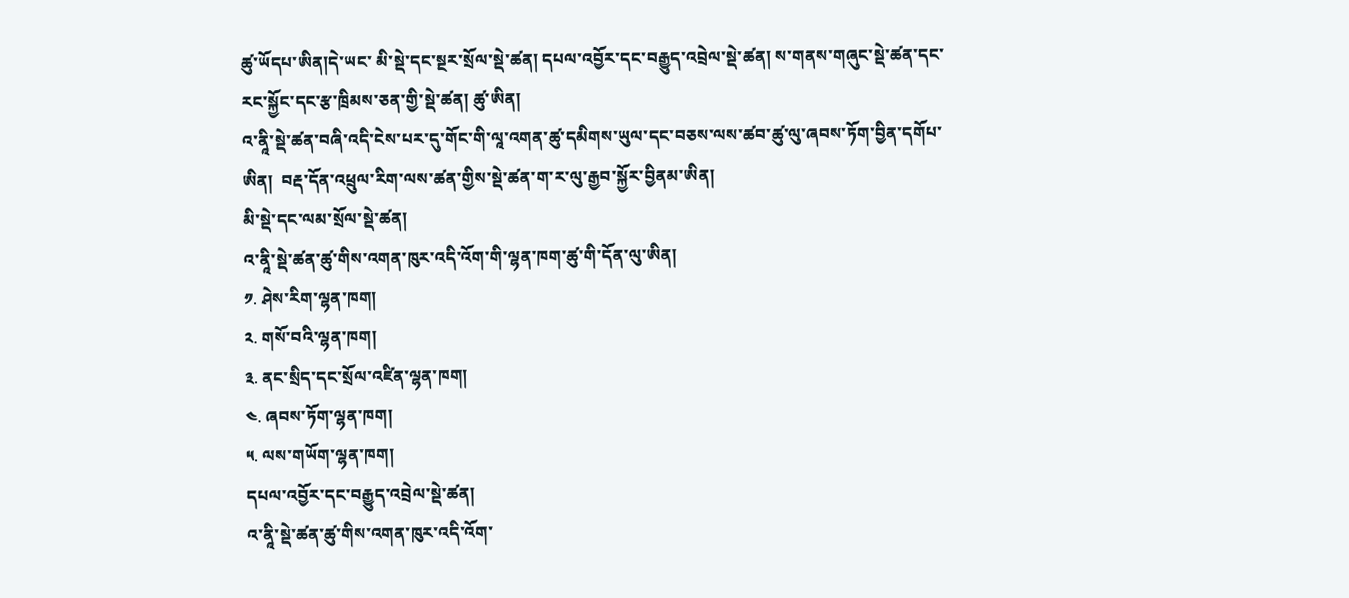ཚུ་ཡོདཔ་ཨིན།དེ་ཡང་ མི་སྡེ་དང་སྔར་སྲོལ་སྡེ་ཚན། དཔལ་འབྱོར་དང་བརྒྱུད་འབྲེལ་སྡེ་ཚན། ས་གནས་གཞུང་སྡེ་ཚན་དང་ རང་སྐྱོང་དང་རྩ་ཁྲིམས་ཅན་གྱི་སྡེ་ཚན། ཚུ་ཨིན།
འ་ནཱི་སྡེ་ཚན་བཞི་འདི་ངེས་པར་དུ་གོང་གི་ལཱ་འགན་ཚུ་དམིགས་ཡུལ་དང་བཅས་ལས་ཚབ་ཚུ་ལུ་ཞབས་ཏོག་བྱིན་དགོཔ་ཨིན།  བརྡ་དོན་འཕྲུལ་རིག་ལས་ཚན་གྱིས་སྡེ་ཚན་ག་ར་ལུ་རྒྱབ་སྐྱོར་བྱིནམ་ཨིན།
མི་སྡེ་དང་ལམ་སྲོལ་སྡེ་ཚན།
འ་ནཱི་སྡེ་ཚན་ཚུ་གིས་འགན་ཁུར་འདི་འོག་གི་ལྷན་ཁག་ཚུ་གི་དོན་ལུ་ཨིན།
༡. ཤེས་རིག་ལྷན་ཁག།
༢. གསོ་བའི་ལྷན་ཁག།
༣. ནང་སྲིད་དང་སྲོལ་འཛིན་ལྷན་ཁག།
༤. ཞབས་ཏོག་ལྷན་ཁག།
༥. ལས་གཡོག་ལྷན་ཁག།
དཔལ་འབྱོར་དང་བརྒྱུད་འབྲེལ་སྡེ་ཚན།
འ་ནཱི་སྡེ་ཚན་ཚུ་གིས་འགན་ཁུར་འདི་འོག་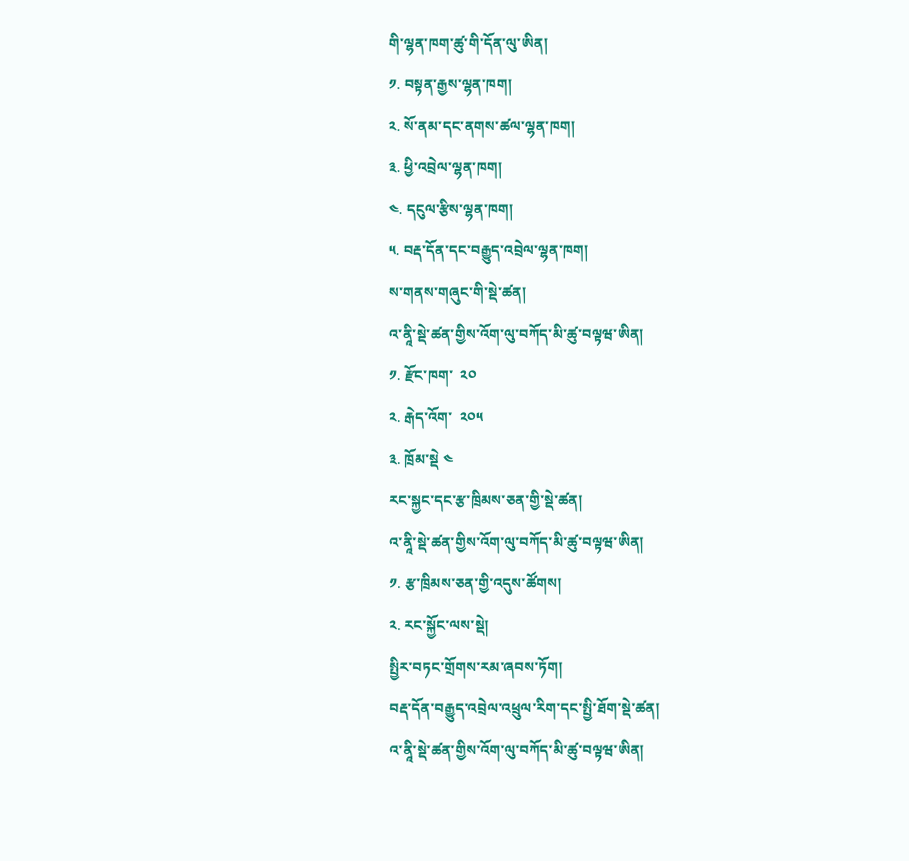གི་ལྷན་ཁག་ཚུ་གི་དོན་ལུ་ཨིན།
༡. བསྟན་རྒྱས་ལྷན་ཁག།
༢. སོ་ནམ་དང་ནགས་ཚལ་ལྷན་ཁག།
༣. ཕྱི་འབྲེལ་ལྷན་ཁག།
༤. དངུལ་རྩིས་ལྷན་ཁག།
༥. བརྡ་དོན་དང་བརྒྱུད་འབྲེལ་ལྷན་ཁག།
ས་གནས་གཞུང་གི་སྡེ་ཚན།
འ་ནཱི་སྡེ་ཚན་གྱིས་འོག་ལུ་བཀོད་མི་ཚུ་བལྟཝ་ཨིན།
༡. རྫོང་ཁག་  ༢༠
༢. རྒེད་འོག་  ༢༠༥
༣. ཁྲོམ་སྡེ ༤
རང་སྐྱང་དང་རྩ་ཁྲིམས་ཅན་གྱི་སྡེ་ཚན།
འ་ནཱི་སྡེ་ཚན་གྱིས་འོག་ལུ་བཀོད་མི་ཚུ་བལྟཝ་ཨིན།
༡. རྩ་ཁྲིམས་ཅན་གྱི་འདུས་ཚོགས།
༢. རང་སྐྱོང་ལས་སྡེ།
སྤྱིར་བཏང་གྲོགས་རམ་ཞབས་ཏོག།
བརྡ་དོན་བརྒྱུད་འབྲེལ་འཕྲུལ་རིག་དང་སྤྱི་ཐོག་སྡེ་ཚན།
འ་ནཱི་སྡེ་ཚན་གྱིས་འོག་ལུ་བཀོད་མི་ཚུ་བལྟཝ་ཨིན།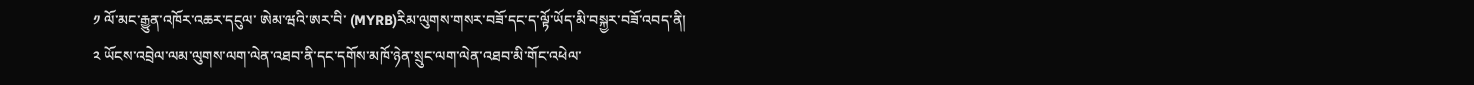༡ ལོ་མང་རྒྱུན་འཁོར་འཆར་དངུལ་ ཨེམ་ཝའི་ཨར་བི་ (MYRB)རིམ་ལུགས་གསར་བཟོ་དང་ད་ལྟོ་ཡོད་མི་བསྐྱར་བཟོ་འབད་ནི།
༢ ཡོངས་འབྲེལ་ལམ་ལུགས་ལག་ལེན་འཐབ་ནི་དང་དགོས་མཁོ་ཉེན་སྲུང་ལག་ལེན་འཐབ་མི་གོང་འཕེལ་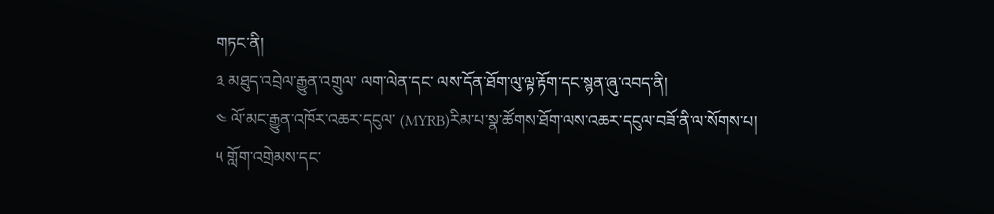གཏང་ནི།
༣ མཐུད་འབྲེལ་རྒྱུན་འགྲུལ་ ལག་ལེན་དང་ ལས་དོན་ཐོག་ལུ་ལྟ་རྟོག་དང་སྙན་ཞུ་འབད་ནི།
༤ ལོ་མང་རྒྱུན་འཁོར་འཆར་དངུལ་ (MYRB)རིམ་པ་སྣ་ཚོགས་ཐོག་ལས་འཆར་དངུལ་བཟོ་ནི་ལ་སོགས་པ།
༥ གློག་འགྲེམས་དང་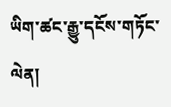ཡིག་ཚང་རྒྱུ་དངོས་གཏོང་ལེན།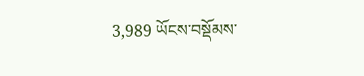3,989 ཡོངས་བསྡོམས་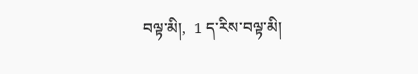བལྟ་མི།,  1 ད་རིས་བལྟ་མི།